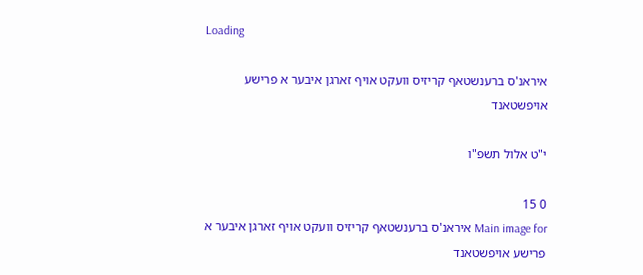Loading

איראנ'ס ברענשטאף קריזיס וועקט אויף זארגן איבער א פרישע אויפשטאנד

י"ט אלול תשפ"ו

0 15
Main image for איראנ'ס ברענשטאף קריזיס וועקט אויף זארגן איבער א פרישע אויפשטאנד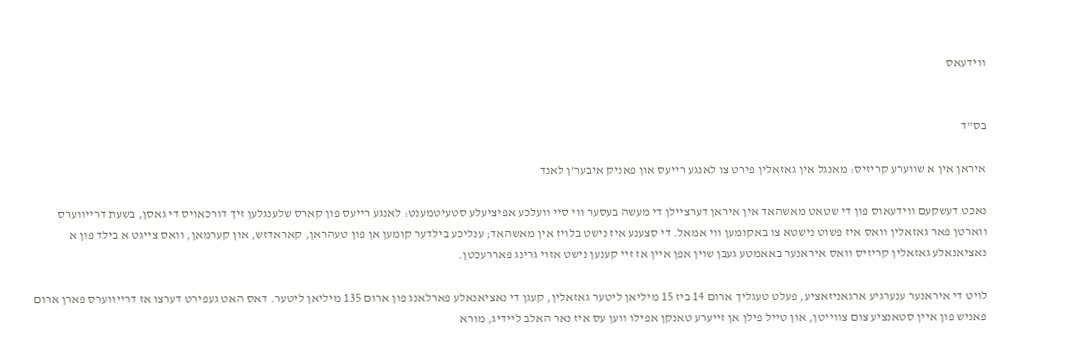ווידעאס


בס"ד

איראן אין א שווערע קריזיס: מאנגל אין גאזאלין פירט צו לאנגע רייעס און פאניק איבער'ן לאנד

נאכט דעשקעם ווידעאוס פון די שטאט מאשהאד אין איראן דערציילן די מעשה בעסער ווי סיי וועלכע אפיציעלע סטעיטמענט: לאנגע רייעס פון קארס שלענגלען זיך דורכאויס די גאסן, בשעת דרייווערס ווארטן פאר גאזאלין וואס איז פשוט נישטא צו באקומען ווי אמאל. די סצענע איז נישט בלויז אין מאשהאד; ענליכע בילדער קומען אן פון טעהראן, קאראדזש, און קערמאן, וואס צייגט א בילד פון א נאציאנאלע גאזאלין קריזיס וואס איראנער באאמטע געבן שוין אפן איין אז זיי קענען נישט אזוי גרינג פאררעכטן.

לויט די איראנער ענערגיע ארגאניזאציע, פעלט טעגליך ארום 14 ביז 15 מיליאן ליטער גאזאלין, קעגן די נאציאנאלע פארלאנג פון ארום 135 מיליאן ליטער. דאס האט געפירט דערצו אז דרייווערס פארן ארום פאניש פון איין סטאנציע צום צווייטן, און טייל פילן אן זייערע טאנקן אפילו ווען עס איז נאר האלב ליידיג, מורא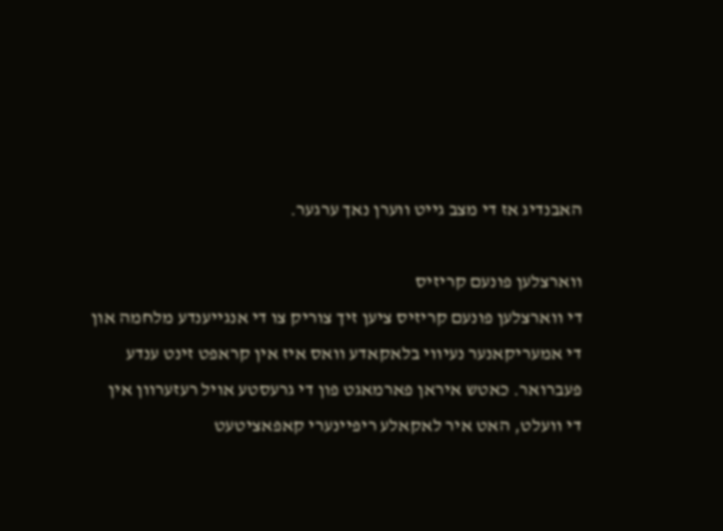האבנדיג אז די מצב גייט ווערן נאך ערגער.

ווארצלען פונעם קריזיס
די ווארצלען פונעם קריזיס ציען זיך צוריק צו די אנגייענדע מלחמה און די אמעריקאנער נעיווי בלאקאדע וואס איז אין קראפט זינט ענדע פעברואר. כאטש איראן פארמאגט פון די גרעסטע אויל רעזערוון אין די וועלט, האט איר לאקאלע ריפיינערי קאפאציטעט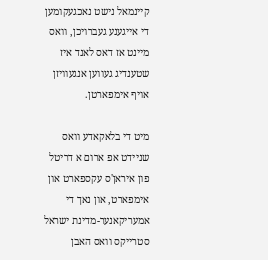קיינמאל נישט נאכגעקומען די אייגענע געברויכן, וואס מיינט אז דאס לאנד איז שטענדיג געווען אנגעוויזן אויף אימפארטן.

מיט די בלאקאדע וואס שניידט אפ ארום א דריטל פון איראן'ס עקספארט און אימפארט, און נאך די אמעריקאנער-מדינת ישראל סטרייקס וואס האבן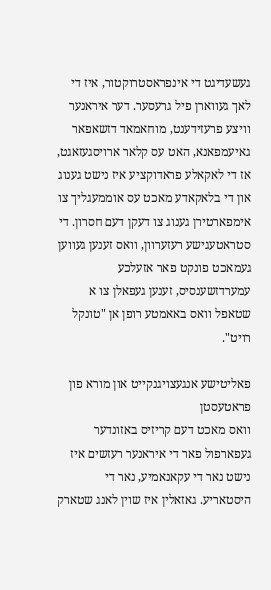געשעדיגט די אינפראסטרוקטור, איז די לאך געווארן פיל גרעסער. דער איראנער וויצע פרעזידענט, מוחאמאד דזשאפאר גאיעמפאנא, האט עס קלאר ארויסגעזאגט, אז די לאקאלע פראדוקציע איז נישט גענוג און די בלאקאדע מאכט עס אוממעגליך צו אימפארטירן גענוג צו דעקן דעם חסרון. די סטראטעגישע רעזערוון, וואס זענען געווען געמאכט פונקט פאר אזעלכע עמערדזשענסיס, זענען געפאלן צו א שטאפל וואס באאמטע רופן אן "טונקל רויט".

פאליטישע אנגעצויגנקייט און מורא פון פראטעסטן
וואס מאכט דעם קריזיס באזונדער געפארפול פאר די איראנער רעזשים איז נישט נאר די עקאנאמיע, נאר די היסטאריע. גאזאלין איז שוין לאנג שטארק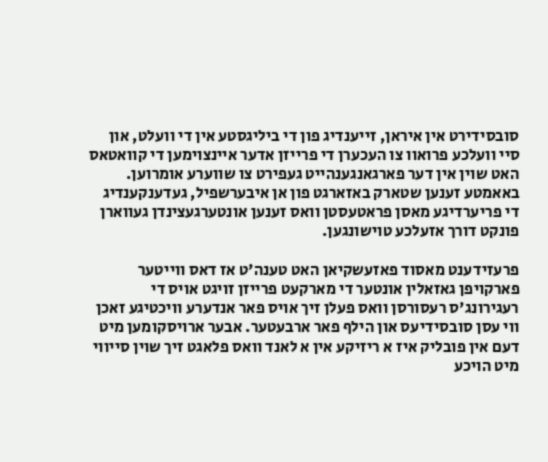סובסידירט אין איראן, זייענדיג פון די ביליגסטע אין די וועלט, און סיי וועלכע פרואוו צו העכערן די פרייזן אדער איינצוימען די קוואטאס האט שוין אין דער פארגאנגענהייט געפירט צו שווערע אומרוען. באאמטע זענען שטארק באזארגט פון אן איבערשפיל, געדענקענדיג די פריערדיגע מאסן פראטעסטן וואס זענען אונטערגעצינדן געווארן פונקט דורך אזעלכע טוישונגען.

פרעזידענט מאסוד פאזעשקיאן האט טענה'ט אז דאס ווייטער פארקויפן גאזאלין אונטער די מארקעט פרייזן זויגט אויס די רעגירונג'ס רעסורסן וואס פעלן זיך אויס פאר אנדערע וויכטיגע זאכן ווי עסן סובסידיעס און הילף פאר ארבעטער. אבער ארויסקומען מיט דעם אין פובליק איז א ריזיקע אין א לאנד וואס פלאגט זיך שוין סייווי מיט הויכע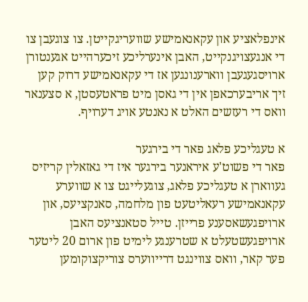אינפלאציע און עקאנאמישע שוועריגקייטן. צו צוגעבן צו די אנגעצויגנקייט, האבן אינערליכע זיכערהייט אגענטורן ארויסגעגעבן ווארענונגען אז די עקאנאמישע דרוק קען זיך אריבערכאפן אין די גאסן מיט פראטעסטן, א סצענאר וואס די רעזשים האלט א נאנטע אויג דערויף.

א טעגליכע פלאג פאר די בירגער
פאר די פשוט'ע איראנער בירגער איז די גאזאלין קריזיס געווארן א טעגליכע פלאג, צוגעלייגט צו א שווערע עקאנאמישע רעאליטעט פון מלחמה, סאנקציעס, און ארויפגעשאסענע פרייזן. טייל סטאנציעס האבן ארויפגעשטעלט א שטרענגע לימיט פון ארום 20 ליטער פער קאר, וואס צווינגט דרייווערס צוריקצוקומען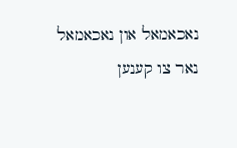נאכאמאל און נאכאמאל נאר צו קענען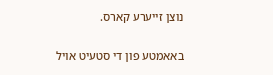נוצן זייערע קארס.

באאמטע פון די סטעיט אויל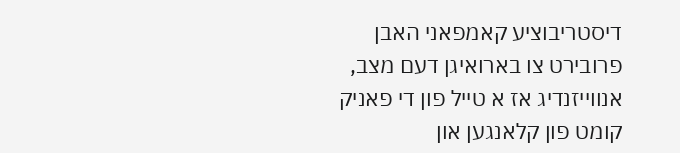דיסטריבוציע קאמפאני האבן פרובירט צו בארואיגן דעם מצב, אנווייזנדיג אז א טייל פון די פאניק קומט פון קלאנגען און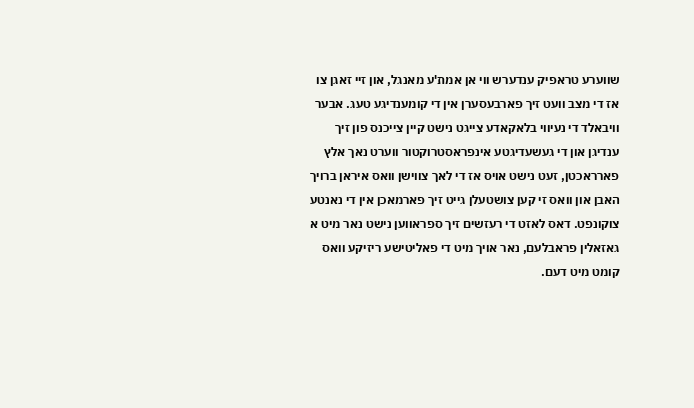שווערע טראפיק ענדערש ווי אן אמת'ע מאנגל, און זיי זאגן צו אז די מצב וועט זיך פארבעסערן אין די קומענדיגע טעג. אבער וויבאלד די נעיווי בלאקאדע צייגט נישט קיין צייכנס פון זיך ענדיגן און די געשעדיגטע אינפראסטרוקטור ווערט נאך אלץ פארראכטן, זעט נישט אויס אז די לאך צווישן וואס איראן ברויך האבן און וואס זי קען צושטעלן גייט זיך פארמאכן אין די נאנטע צוקונפט. דאס לאזט די רעזשים זיך ספראווען נישט נאר מיט א גאזאלין פראבלעם, נאר אויך מיט די פאליטישע ריזיקע וואס קומט מיט דעם.